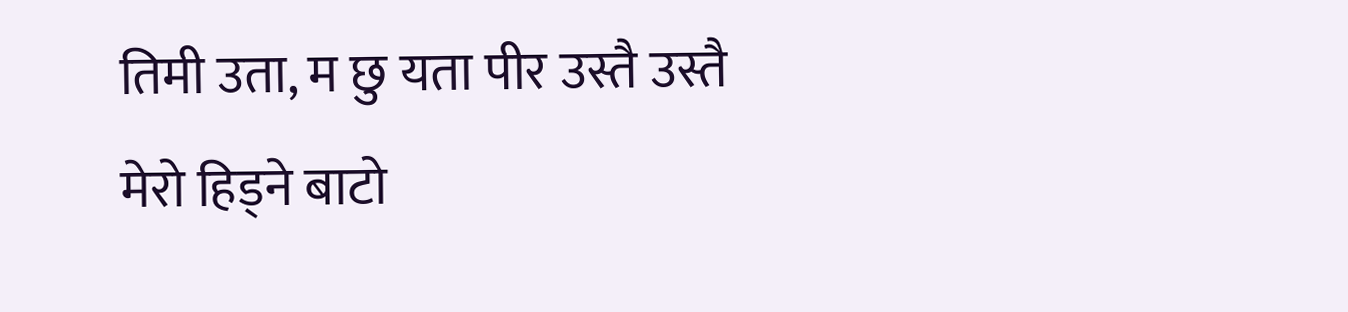तिमी उता, म छु यता पीर उस्तै उस्तै
मेरो हिड्ने बाटो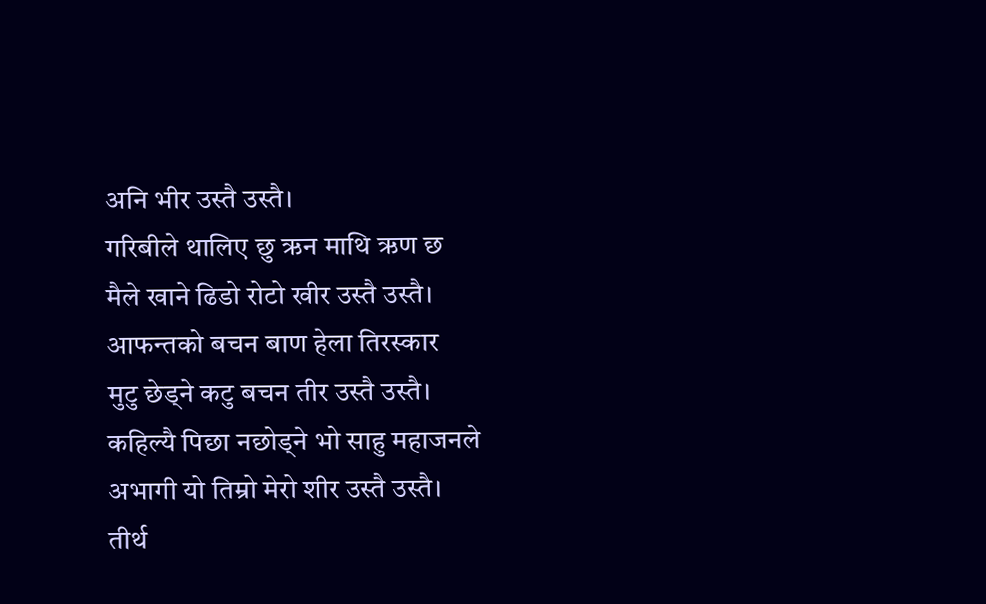अनि भीर उस्तै उस्तै।
गरिबीले थालिए छु ऋन माथि ऋण छ
मैले खाने ढिडो रोटो खीर उस्तै उस्तै।
आफन्तको बचन बाण हेला तिरस्कार
मुटु छेड्ने कटु बचन तीर उस्तै उस्तै।
कहिल्यै पिछा नछोड्ने भो साहु महाजनले
अभागी यो तिम्रो मेरो शीर उस्तै उस्तै।
तीर्थ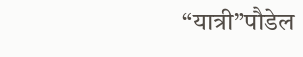“यात्री”पौडेल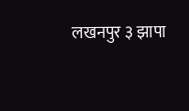लखनपुर ३ झापा